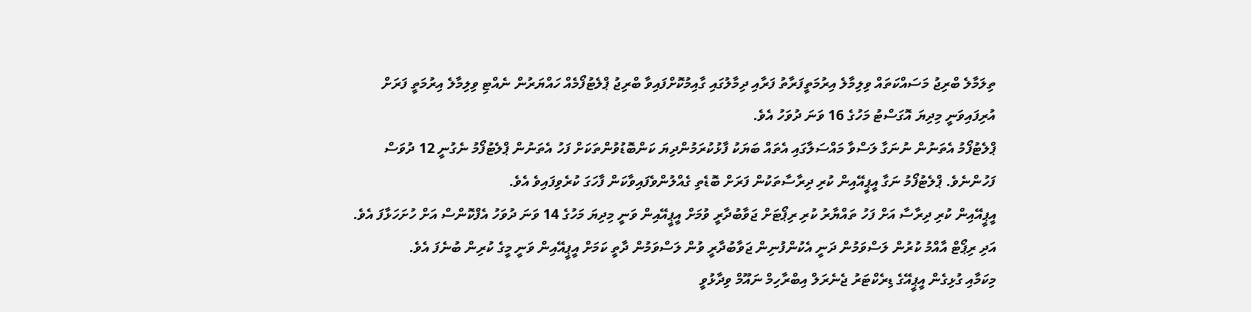ތިލަމާލެ ބްރިޖު މަސައްކަތައް ވިލިމާލެ އިރުމަތީފަރާތު ފަރާއި ދިމާލުގައި ގާއިމުކޮށްފައިވާ ބްރިޖު ޕްލެޓުފޯމެއް ހައްޔަރުން ނެއްޓި ވިލިމާލެ އިރުމަތީ ފަރަށް އުރިފައިވަނީ މިދިޔަ އޮގަސްޓު މަހުގެ 16 ވަނަ ދުވަހު އެވެ.
ޕްލެޓުފޯމު އެތަނުން ނުނަގާ ލަސްވާ މައްސަލާގައި އެތައް ބަޔަކު ފާޅުކުރަމުންދިޔަ ކަންބޮޑުވުންތަކަށް ފަހު އެތަނުން ޕްލެޓުފޯމު ނެގުނީ 12 ދުވަސް ފަހުންނެވެ. ޕްލެޓުފޯމު ނަގާ އީޕީއޭއިން ކުރި ދިރާސާތަކުން ފަރަށް ބޮޑެތި ގެއްލުންވެފައިވާކަން ފާހަގަ ކުރެވިފައިވެ އެވެ.
އީޕީއޭއިން ކުރި ދިރާސާ އަށް ފަހު ތައްޔާރު ކުރި ރިޕޯޓަށް ޖަވާބުދާރީ ވުމަށް އީޕީއޭއިން ވަނީ މިދިޔަ މަހުގެ 14 ވަނަ ދުވަހު އެފްކޮންސް އަށް ހުށަހަޅާފަ އެވެ. އަދި ރިޕޯޓް އާއްމު ކުރުން ލަސްވަމުން ދަނީ އެކުންފުނިން ޖަވާބުދާރީ ވުން ލަސްވަމުން ދާތީ ކަމަށް އީޕީއޭއިން ވަނީ މީގެ ކުރިން ބުނެފަ އެވެ.
މިކަމާއި ގުޅިގެން އީޕީއޭގެ ޑިރެކްޓަރު ޖެނެރަލް އިބްރާހިމް ނައޫމް ވިދާޅުވީ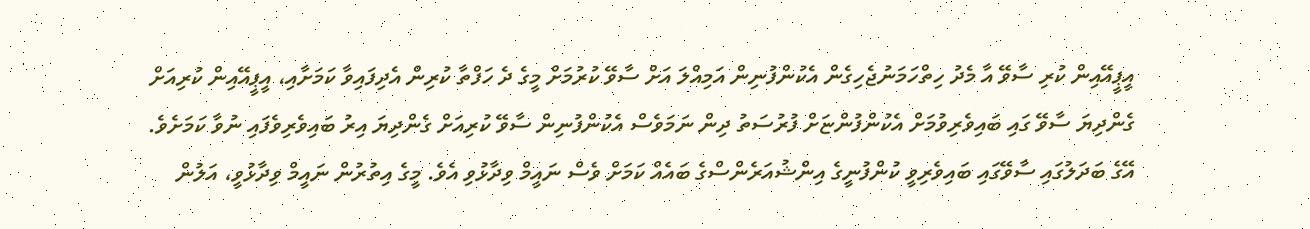އީޕީއޭއިން ކުރި ސާވޭ އާ މެދު ހިތްހަމަނުޖެހިގެން އެކުންފުނިން އަމިއްލަ އަށް ސާވޭ ކުރުމަށް މީގެ ދެ ހަފްތާ ކުރިން އެދިފައިވާ ކަމަށާއި، އީޕީއޭއިން ކުރިއަށް ގެންދިޔަ ސާވޭ ގައި ބައިވެރިވުމަށް އެކުންފުންޏަށް ފުރުސަތު ދިން ނަމަވެސް އެކުންފުނިން ސާވޭ ކުރިއަށް ގެންދިޔަ އިރު ބައިވެރިވެފައި ނުވާ ކަމަށެވެ.
އޭގެ ބަދަލުގައި ސާވޭގައި ބައިވެރިވީ ކުންފުނީގެ އިންޝުއަރެންސްގެ ބައެއް ކަމަށް ވެސް ނައީމް ވިދާޅުވި އެވެ. މީގެ އިތުރުން ނައީމް ވިދާޅުވީ، އަލުން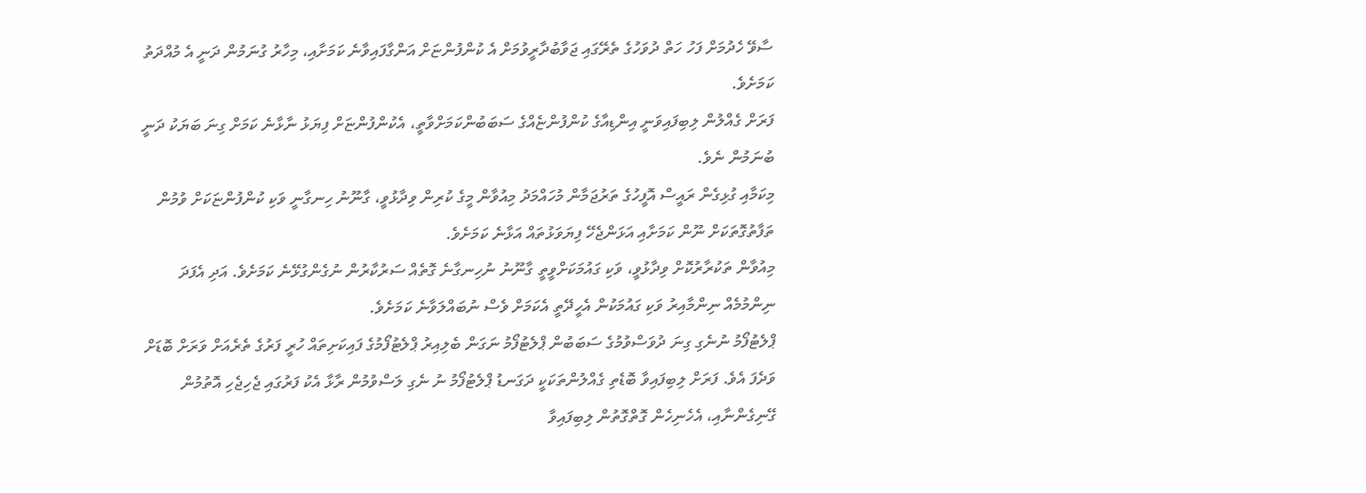ސާވޭ ހެދުމަށް ފަހު ހަތް ދުވަހުގެ ތެރޭގައި ޖަވާބުދާރީވުމަށް އެ ކުންފުންޏަށް އަންގާފައިވާނެ ކަމަށާއި، މިހާރު ގުނަމުން ދަނީ އެ މުއްދަތު ކަމަށެވެ.
ފަރަށް ގެއްލުން ލިބިފައިވަނީ އިންޑިއާގެ ކުންފުންޏެއްގެ ސަބަބުންކަމަށްވާތީ، އެކުންފުންޏަށް ފިޔަޅު ނާޅާނެ ކަމަށް ގިނަ ބަޔަކު ދަނީ ބުނަމުން ނެވެ.
މިކަމާއި ގުޅިގެން ރައީސް އޮފީހުގެ ތަރުޖަމާން މުހައްމަދު މިއުވާން މީގެ ކުރިން ވިދާޅުވީ، ގާނޫނު ހިނގާނީ ވަކި ކުންފުންޏަކަށް ވުމުން ތަފާތުގޮތަކަށް ނޫން ކަމަށާއި އަޅަންޖެހޭ ފިޔަވަޅުތައް އަޅާނެ ކަމަށެވެ.
މިއުވާން ތަކުރާރުކޮށް ވިދާޅުވީ، ވަކި ގައުމަކަށްވީތީ ގާނޫނު ނުހިނގާނެ ގޮތެއް ސަރުކާރުން ނުގެންގުޅޭނެ ކަމަށެވެ. އަދި އެފަދަ ނިންމުމެއް ނިންމާއިރު ވަކި ގައުމަކުން އެހީދޭތީ އެކަމަށް ވެސް ނުބައްލަވާނެ ކަމަށެވެ.
ޕްލެޓުފޯމު ނުނެގި ގިނަ ދުވަސްވުމުގެ ސަބަބުން ޕްލެޓުފޯމު ނަގަން ބެލިއިރު ޕްލެޓުފޯމުގެ ފައިކަށިތައް ހުރީ ފަރުގެ ތެރެއަށް ވަރަށް ބޮޑަށް ވަދެފަ އެވެ. ފަރަށް ލިބިފައިވާ ބޮޑެތި ގެއްލުންތަކަކީ ދަގަނޑު ޕްލެޓުފޯމު ނު ނެގި ލަސްވުމުން ރާޅާ އެކު ފަރުގައި ޖެހިޖެހި އޮތުމުން ގޭނިގެންނާއި، އެހެނިހެން ގޮތްގޮތުން ލިބިފައިވާ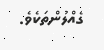ގެއްލުންތަކެވެ.